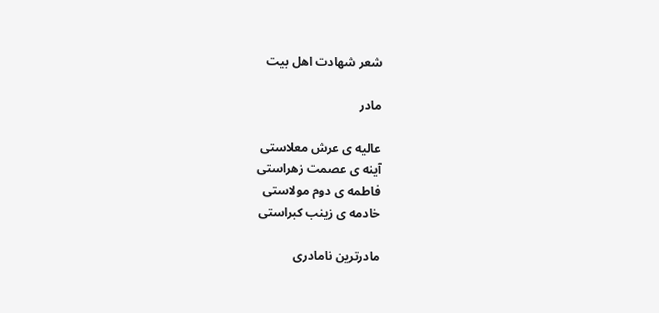شعر شهادت اهل بیت

مادر

عالیه ی عرش معلاستی
آینه ی عصمت زهراستی
فاطمه ی دوم مولاستی
خادمه ی زینب کبراستی

مادرترین نامادری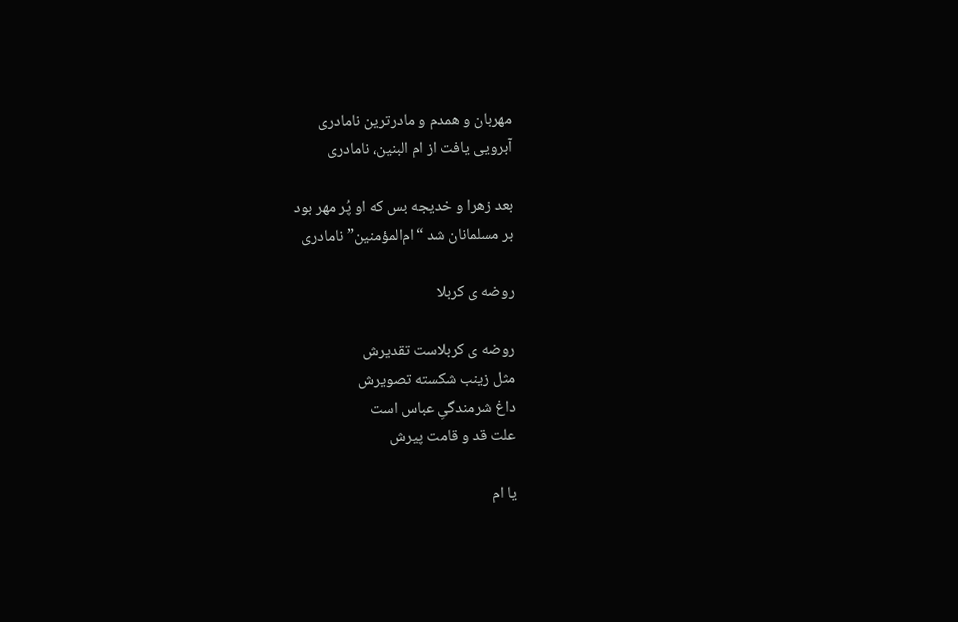مهربان و همدم و مادرترین نامادری
آبرویی یافت از ام البنین، نامادری

بعد زهرا و خدیجه بس که او پُر مهر بود
بر مسلمانان شد “ام‌المؤمنین” نامادری

روضه ی کربلا

روضه ی کربلاست تقدیرش
مثل زینب شکسته تصویرش
داغ شرمندگیِ عباس است
علت قد و قامت پیرش

یا ام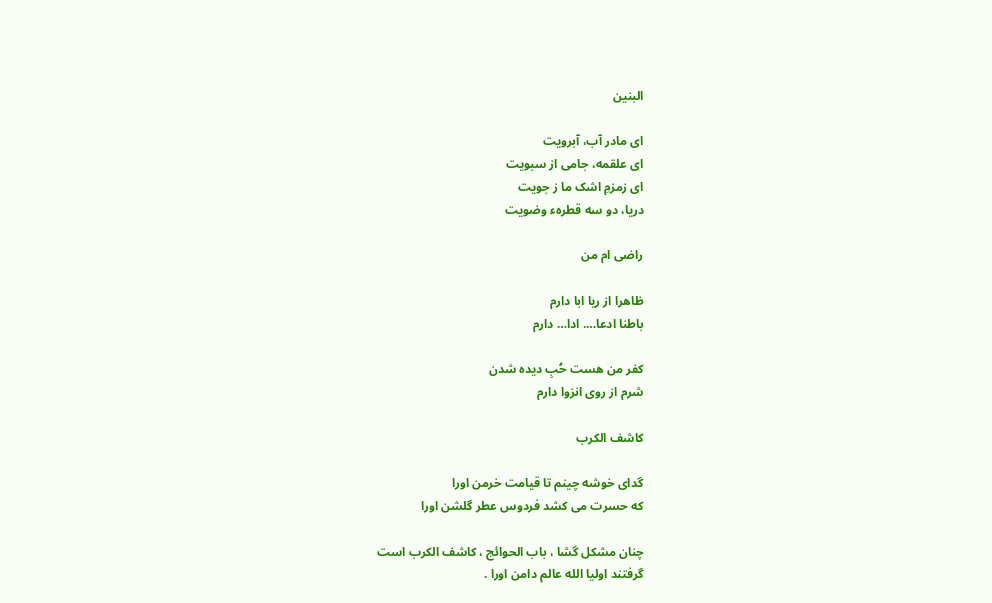البنین

ای مادر آب، آبرویت
ای علقمه، جامی از سبویت
ای زمزمِ اشک ما ز جویت
دریا، دو سه قطرهء وضویت

راضی ام من

ظاهرا از ریا ابا دارم
باطنا ادعا…. ادا… دارم

کفر من هست حُبِ دیده شدن
شرم از روی انزوا دارم

کاشف الکرب

گداى خوشه چینم تا قیامت خرمن اورا
که حسرت می کشد فردوس عطر گلشن اورا

چنان مشکل گشا ، باب الحوائج ، کاشف الکرب است
گرفتند اولیا الله عالم دامن اورا .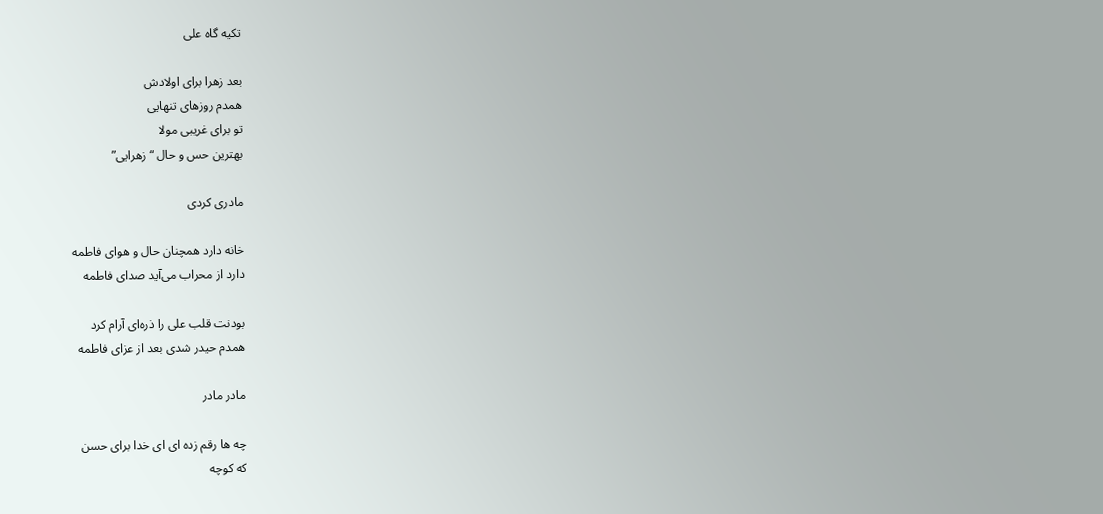تکیه گاه علی

بعد زهرا برای اولادش
همدم روزهای تنهایی
تو برای غریبی مولا
بهترین حس و حال “زهرایی”

مادری کردی

خانه دارد همچنان حال و هوای فاطمه
دارد از محراب می‌آید صدای فاطمه

بودنت قلب علی را ذره‌ای آرام کرد
همدم حیدر شدی بعد از عزای فاطمه

مادر مادر

چه ها رقم زده ای ای خدا برای حسن
که کوچه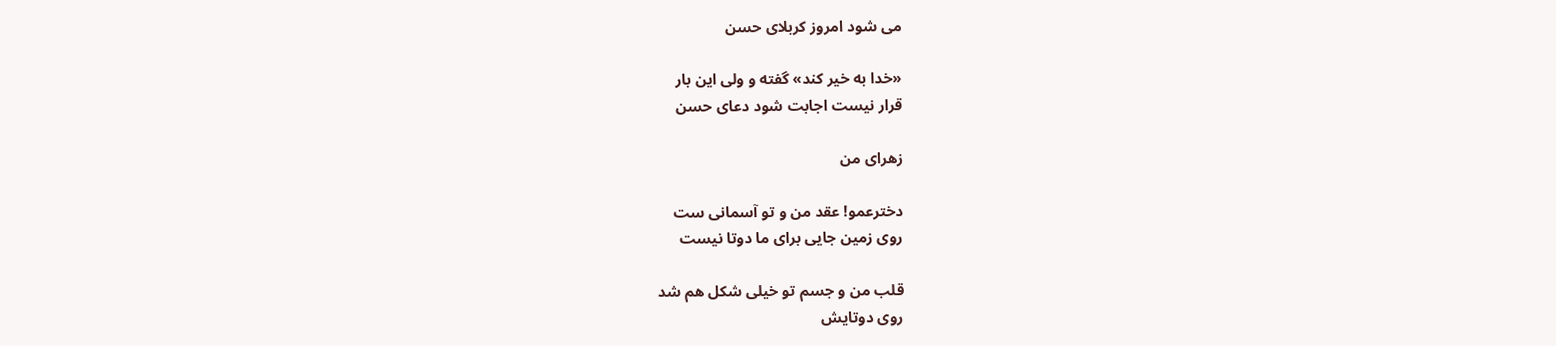می شود امروز کربلای حسن

«خدا به خیر کند» گفته و ولی این بار
قرار نیست اجابت شود دعای حسن

زهرای من

دخترعمو! عقد من و تو آسمانی ست
روی زمین جایی برای ما دوتا نیست

قلب من و جسم تو خیلی شکل هم شد
روی دوتایش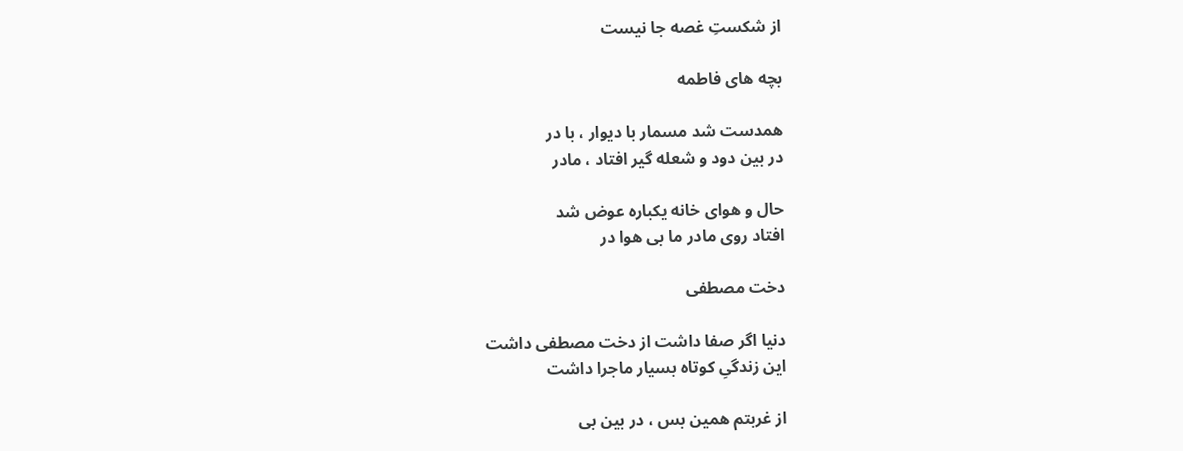از شکستِ غصه جا نیست

بچه های فاطمه

همدست شد مسمار با دیوار ، با در
در بین دود و شعله گیر افتاد ، مادر

حال و هوای خانه یکباره عوض شد
افتاد روی مادر ما بی هوا در

دخت مصطفی

دنیا اگر صفا داشت از دخت مصطفی داشت
این زندگیِ کوتاه بسیار ماجرا داشت

از غربتم همین بس ، در بین بی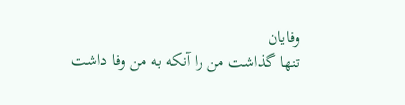وفایان
تنها گذاشت من‌ را آنکه به من وفا داشت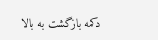دکمه بازگشت به بالا